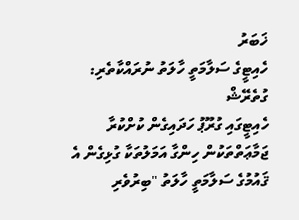ޚަބަރު
ހެއިޓީގެ ސަލާމަތީ ހާލަތު ނުރައްކާތެރި: ގުތެރޭޝް
ހެއިޓީގައި ގުރޫޕު ހަދައިގެން ކުށްކުރާ ޖަމާޢަތްތަކުން ހިންގާ އަމަލުތަކާ ގުޅިގެން އެ ޤައުމުގެ ސަލާމަތީ ހާލަތު "ބިރުވެރި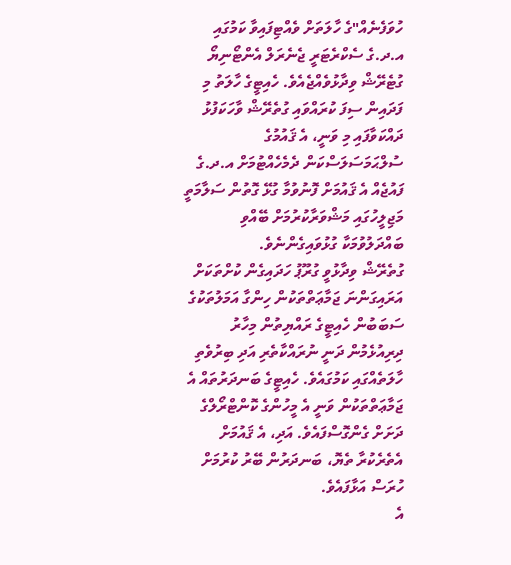ހުވަފެނެއް"ގެ ހާލަތަށް ވެއްޓިފައިވާ ކަމުގައި އ.ދ.ގެ ސެކްރެޓަރީ ޖެނެރަލް އެންޓޯނިޔޯ ގުޓެރޭޝް ވިދާޅުވެއްޖެއެވެ. ހެއިޓީގެ ހާލަތު މި ފަދައިން ސިފަ ކުރައްވައި ގުތެރޭޝް ވާހަކަފުޅު ދައްކަވާފައި މި ވަނީ، އެ ޤައުމުގެ ސުލްޙަމަސަލަސްކަން ދެމެހެއްޓުމަށް އ.ދ.ގެ ފައުޖެއް އެ ޤައުމަށް ފޮނުވުމާ ގުޅޭ ގޮތުން ސަލާމަތީ މަޖިލީހުގައި މަޝްވަރާކުރުމަށް ބޭއްވި ބައްދަލުވުމަކާ ގުޅުވައިގެންނެވެ.
ގުތެރޭޝް ވިދާޅުވީ ގުރޫޕު ހަދައިގެން ކުށްތަކަށް އަރައިގަންނަ ޖަމާޢަތްތަކުން ހިންގާ އަމަލުތަކުގެ ސަބަބުން ހެއިޓީގެ ރައްޔިތުން މިހާރު ދިރިއުޅެމުން ދަނީ ނުރައްކާތެރި އަދި ބިރުވެތި ހާލަތެއްގައި ކަމުގައެވެ. ހެއިޓީގެ ބަނދަރުތައް އެ ޖަމާޢަތްތަކުން ވަނީ އެ މީހުންގެ ކޮންޓްރޯލްގެ ދަށަށް ގެންގޮސްފައެވެ. އަދި، އެ ޤައުމަށް އެތެރެކުރާ ތެޔޮ، ބަނދަރުން ބޭރު ކުރުމަށް ހުރަސް އަޅާފައެވެ.
އެ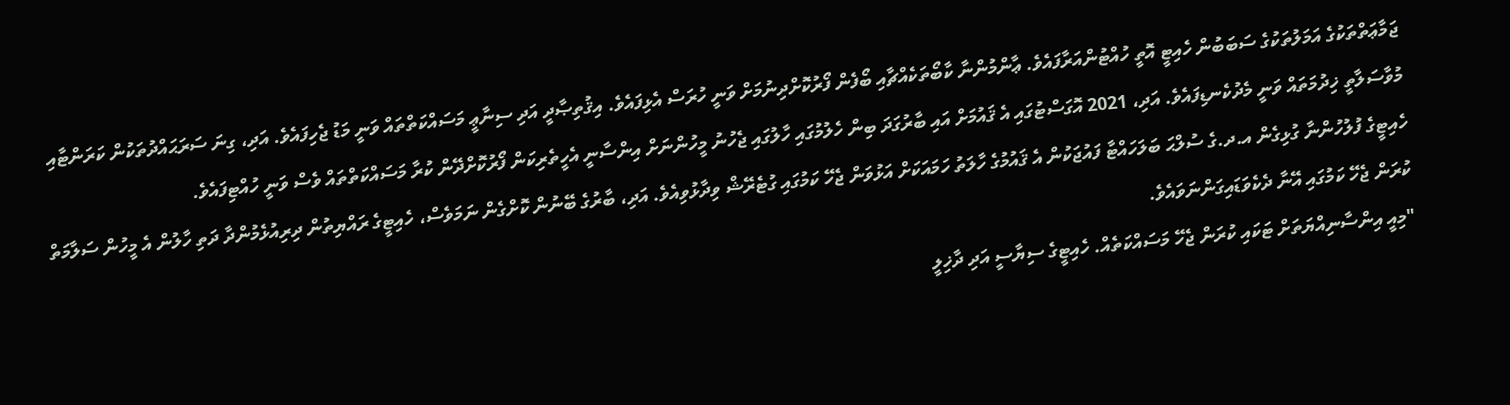ޖަމާޢަތްތަކުގެ އަމަލުތަކުގެ ސަބަބުން ހެއިޓީ އޮތީ ހުއްޓުންއަރާފައެވެ. ޢާންމުންނާ ކާބޯތަކެއްޗާއި ބޯފެން ފޯރުކޮށްދިނުމަށް ވަނީ ހުރަސް އެޅިފައެވެ. އިޤުތިޞާދީ އަދި ސިނާޢީ މަސައްކަތްތައް ވަނީ މަޑު ޖެހިފައެވެ. އަދި، ގިނަ ސަރަޙައްދުތަކުން ކަރަންޓާއި މުވާސަލާތީ ޚިދުމަތައް ވަނީ މެދުކެނޑިފައެވެ. އަދި، 2021 އޮގަސްޓުގައި އެ ޤައުމަށް އައި ބާރުގަދަ ބިން ހެލުމުގައި ހާލުގައި ޖެހުނު މީހުންނަށް އިންސާނީ އެހީތެރިކަން ފޯރުކޮށްދޭން ކުރާ މަސައްކަތްތައް ވެސް ވަނީ ހުއްޓިފައެވެ.
ހެއިޓީގެ ފުލުހުންނާ ގުޅިގެން އ.ދ.ގެ ސުލްޙަ ބަލަހައްޓާ ފައުޖަކުން އެ ޤައުމުގެ ހާލަތު ހަމައަކަށް އަޅުވަން ޖެހޭ ކަމުގައި ގުޓެރޭޝް ވިދާޅުވިއެވެ. އަދި، ބާރުގެ ބޭނުން ކޮށްގެން ނަމަވެސް، ހެއިޓީގެ ރައްޔިތުން ދިރިއުޅެމުންދާ ދަތި ހާލުން އެ މީހުން ސަލާމަތް ކުރަން ޖެހޭ ކަމުގައި އޭނާ ދެކެވަޑައިގަންނަވައެވެ.
"މިއީ އިންސާނިއްޔަތަށް ޓަކައި ކުރަން ޖެހޭ މަސައްކަތެއް. ހެއިޓީގެ ސިޔާސީ އަދި ދާޚިލީ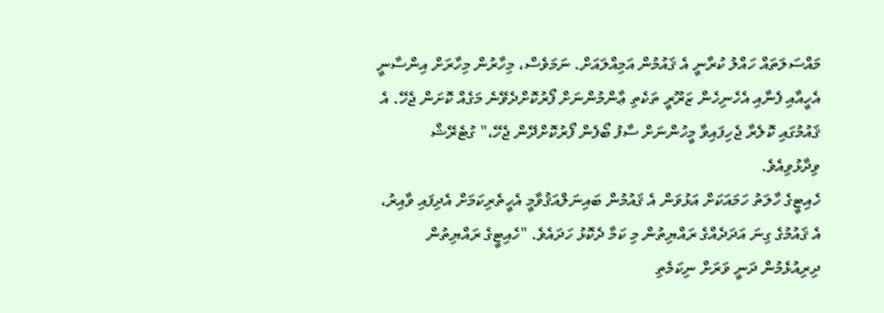މައްސަލަތައް ހައްލު ކުރާނީ އެ ޤައުމުން އަމިއްލައަށް. ނަމަވެސް، މިހާރުން މިހާރަށް އިންސާނީ އެހީއާއި ފެނާއި އެހެނިހެން ޒަރޫރީ ތަކެތި ޢާންމުންނަށް ފޯރުކޮށްދެވޭނެ މަގެއް ކޮށަން ޖެހޭ. އެ ޤައުމުގައި ކޮލެރާ ޖެހިފައިވާ މީހުންނަށް ސާފު ބޯފެން ފޯރުކޮށްދޭން ޖެހޭ،" ގުޓެރޭޝް ވިދާޅުވިއެވެ.
ހެއިޓީގެ ހާލަތު ހަމައަކަށް އަޅުވަން އެ ޤައުމުން ބައިނަލްއަޤުވާމީ އެހީތެރިކަމަށް އެދިފައި ވާއިރު، އެ ޤައުމުގެ ގިނަ އަދަދެއްގެ ރައްޔިތުން މި ކަމާ ދެކޮޅު ހަދައެވެ. "ހެއިޓީގެ ރައްޔިތުން ދިރިއުޅެމުން ދަނީ ވަރަށް ނިކަމެތި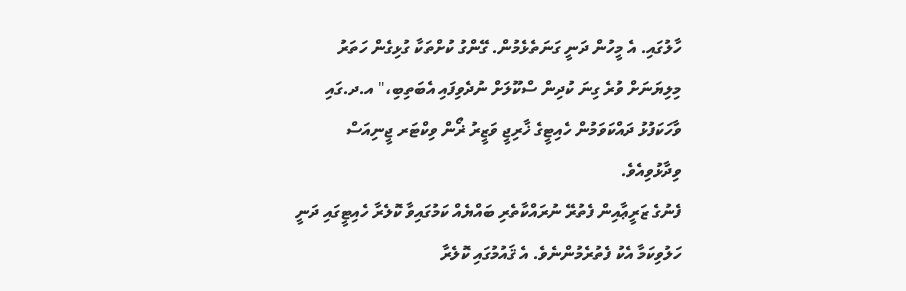ހާލުގައި. އެ މީހުން ދަނީ ގަނަތެޅެމުން. ގޭންގު ކުށްތަކާ ގުޅިގެން ހަތަރު މިލިޔަނަށް ވުރެ ގިނަ ކުދިން ސްކޫލަށް ނުދެވިފައި އެބަތިބި،" އ.ދ.ގައި ވާހަކަފުޅު ދައްކަވަމުން ހެއިޓީގެ ޚާރިޖީ ވަޒީރު ޜޯން ވިކްޓަރ ޖީނިއަސް ވިދާޅުވިއެވެ.
ފެނުގެ ޒަރީޢާއިން ފެތުރޭ ނުރައްކާތެރި ބައްޔެއް ކަމުގައިވާ ކޮލެރާ ހެއިޓީގައި ދަނީ ހަލުވިކަމާ އެކު ފެތުރެމުންނެވެ. އެ ޤައުމުގައި ކޮލެރާ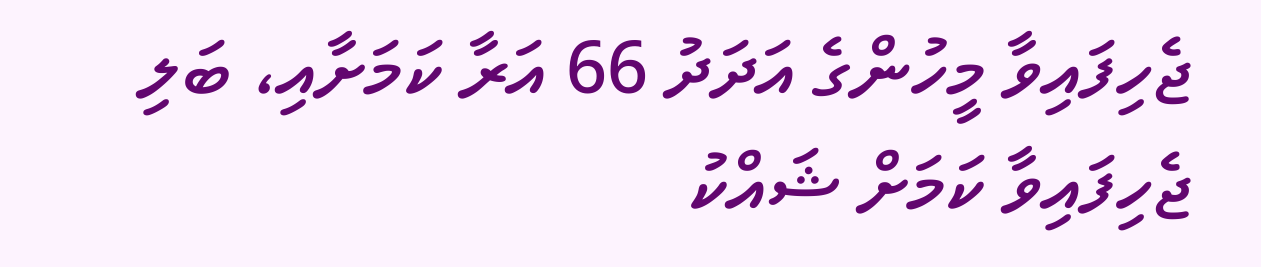ޖެހިފައިވާ މީހުންގެ އަދަދު 66 އަރާ ކަމަށާއި، ބަލި ޖެހިފައިވާ ކަމަށް ޝައްކު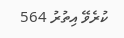ކުރެވޭ އިތުރު 564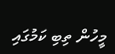މީހުން ތިބި ކަމުގައި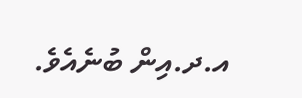އ.ދ.އިން ބުނެއެވެ.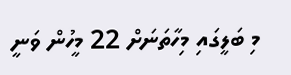މި ބަލީގައި މިހާތަނަށް 22 މީހުން ވަނީ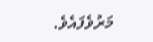މަރުވެފައެވެ.